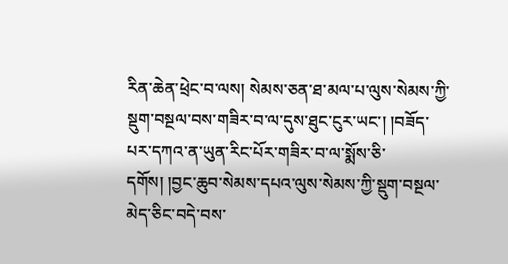རིན་ཆེན་ཕྲེང་བ་ལས། སེམས་ཅན་ཐ་མལ་པ་ལུས་སེམས་ཀྱི་སྡུག་བསྔལ་བས་གཟིར་བ་ལ་དུས་ཐུང་ངུར་ཡང་། །བཟོད་པར་དཀའ་ན་ཡུན་རིང་པོར་གཟིར་བ་ལ་སྨོས་ཅི་དགོས། །བྱང་ཆུབ་སེམས་དཔའ་ལུས་སེམས་ཀྱི་སྡུག་བསྔལ་མེད་ཅིང་བདེ་བས་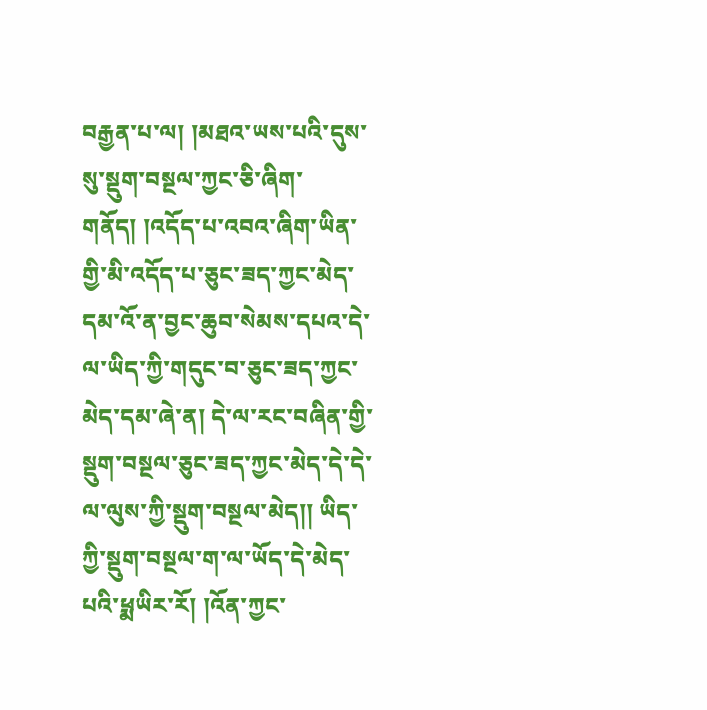བརྒྱན་པ་ལ། །མཐའ་ཡས་པའི་དུས་སུ་སྡུག་བསྔལ་ཀྱང་ཅི་ཞིག་གནོད། །འདོད་པ་འབའ་ཞིག་ཡིན་གྱི་མི་འདོད་པ་ཅུང་ཟད་ཀྱང་མེད་དམ་འོ་ན་བྱང་ཆུབ་སེམས་དཔའ་དེ་ལ་ཡིད་ཀྱི་གདུང་བ་ཅུང་ཟད་ཀྱང་མེད་དམ་ཞེ་ན། དེ་ལ་རང་བཞིན་གྱི་སྡུག་བསྔལ་ཅུང་ཟད་ཀྱང་མེད་དེ་དེ་ལ་ལུས་ཀྱི་སྡུག་བསྔལ་མེད།། ཡིད་ཀྱི་སྡུག་བསྔལ་ག་ལ་ཡོད་དེ་མེད་པའི་ཕྨཡིར་རོ། །འོན་ཀྱང་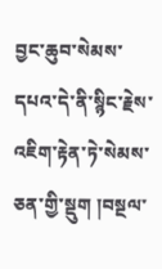བྱང་ཆུབ་སེམས་དཔའ་དེ་ནི་སྙིང་རྗེས་འཇིག་རྟེན་ཏེ་སེམས་ཅན་གྱི་སྡུག །བསྔལ་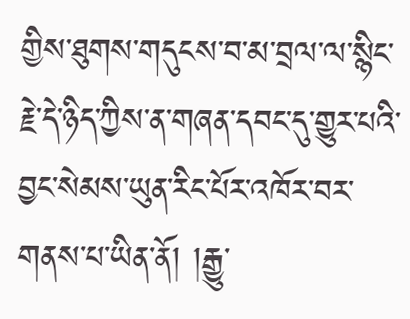གྱིས་ཐུགས་གདུངས་བ་མ་བྲལ་ལ་སྙིང་རྗེ་དེ་ཉིད་ཀྱིས་ན་གཞན་དབང་དུ་གྱུར་པའི་བྱང་སེམས་ཡུན་རིང་པོར་འཁོར་བར་གནས་པ་ཡིན་ནོ། །རྒྱུ་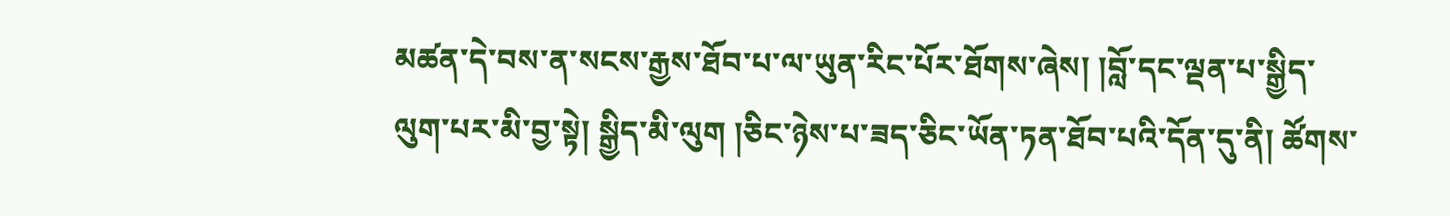མཚན་དེ་བས་ན་སངས་རྒྱས་ཐོབ་པ་ལ་ཡུན་རིང་པོར་ཐོགས་ཞེས། །བློ་དང་ལྡན་པ་སྒྱིད་ལུག་པར་མི་བྱ་སྟེ། སྒྱིད་མི་ལུག །ཅིང་ཉེས་པ་ཟད་ཅིང་ཡོན་ཏན་ཐོབ་པའི་དོན་དུ་ནི། ཚོགས་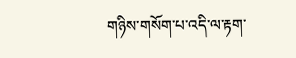གཉིས་གསོག་པ་འདི་ལ་རྟག་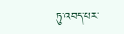ཏུ་འབད་པར་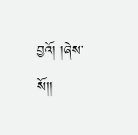བྱའོ། །ཞེས་སོ།།